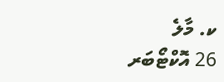ކ. މާލެ
26 އޮކްޓޯބަރ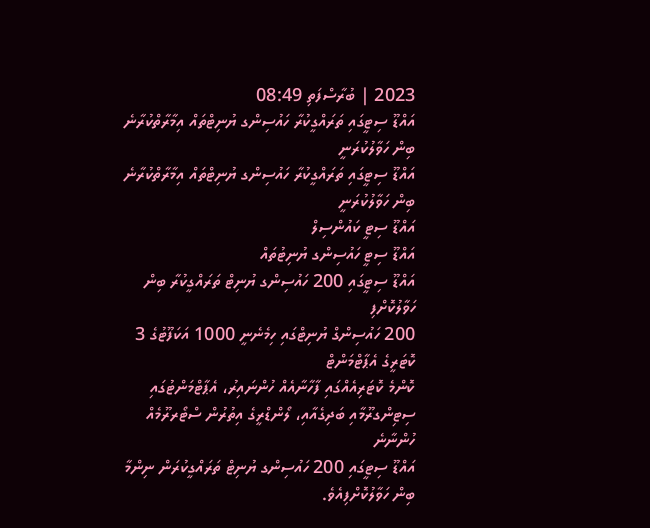2023 | ބުރާސްފަތި 08:49
އައްޑޫ ސިޓީގައި ތަރައްގީކުރާ ހައުސިންގ ޔުނިޓްތައް އިމާރާތްކުރާނެ ބިން ހަވާލުކުރަނީ
އައްޑޫ ސިޓީގައި ތަރައްގީކުރާ ހައުސިންގ ޔުނިޓްތައް އިމާރާތްކުރާނެ ބިން ހަވާލުކުރަނީ
އައްޑޫ ސިޓީ ކައުންސިލް
އައްޑޫ ސިޓީ ހައުސިންގ ޔުނިޓުތައް
އައްޑޫ ސިޓީގައި 200 ހައުސިންގ ޔުނިޓް ތަރައްގީކުރާ ބިން ހަވާލުކޮށްފި
200 ހައުސިންގް ޔުނިޓްގައި ހިމެނެނީ 1000 އަކަފޫޓުގެ 3 ކޮޓަރީގެ އެޕާޓްމަންޓް
ކޮންމެ ކޮޓަރިއެއްގައި ފާހާނާއެއް ހުންނައިރު، އެޕާޓްމަންޓުގައި ސިޓިންގރޫމާއި ބަދިގެއާއި، ލޯންޑްރީގެ އިތުރުން ސްޓޯރރޫމެއް ހުންނާނެ
އައްޑޫ ސިޓީގައި 200 ހައުސިންގ ޔުނިޓް ތަރައްގީކުރަން ނިންމާ ބިން ހަވާލުކޮށްފިއެވެ.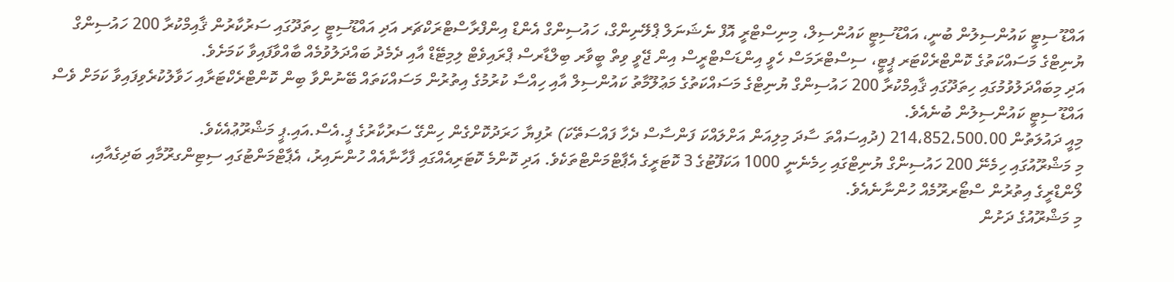އައްޑޫ ސިޓީ ކައުންސިލުން ބުނީ، އައްޑޫސިޓީ ކައުންސިލް، މިނިސްޓްރީ އޮފް ނެޝަނަލް ޕްލޭނިންގް، ހައުސިންގް އެންޑް އިންފްރާސްޓްރަކްޗަރ އަދި އައްޑޫސިޓީ ހިތަދޫގައި ސަރުކާރުން ޤާއިމްކުރާ 200 ހައުސިންގް ޔުނިޓްގެ މަސައްކަތުގެ ކޮންޓްރެކްޓަރ ޕީޓީ، ސިސްޓްރަމަސް ހެވީ އިންޑަސްޓްރީސް އިން ޖޭވީ ވިތް ބީވާރ ބިލްޑާރސް ޕްރައިވެޓް ލިމިޓޭޑް އާއި ދެމެދު ބައްދަލުވުމެއް ބާއްވާފައިވާ ކަމަށެވެ.
އަދި މިބައްދަލުވުމުގައި ހިތަދޫގައި ޤާއިމްކުރާ 200 ހައުސިންގް ޔުނިޓްގެ މަސައްކަތުގެ މަޢުލޫމާތު ކައުންސިލް އާއި ހިއްސާ ކުރުމުގެ އިތުރުން މަސައްކަތައް ބޭނުންވާ ބިން ކޮންޓްރެކްޓަރާއި ހަވާލުކުރެވިފައިވާ ކަމަށް ވެސް އައްޑޫ ސިޓީ ކައުންސިލުން ބުނެއެވެ.
މިއީ ދައުލަތުން 214،852،500.00 (ދުއިސައްތަ ސާދަ މިލިއަން އަށްލައްކަ ފަންސާސް ދެހާ ފައްސަތޭކަ) ރުފިޔާ ހަރަދުކޮށްގެން ހިންގޭ ސަރުކާރުގެ ޕީ.އެސް.އައި.ޕީ މަޝްރޫޢުއެކެވެ.
މި މަޝްރޫއުގައި ހިމެނޭ 200 ހައުސިންގް ޔުނިޓްގައި ހިމެނެނީ 1000 އަކަފޫޓުގެ 3 ކޮޓަރީގެ އެޕާޓްމަންޓްތަކެވެ. އަދި ކޮންމެ ކޮޓަރިއެއްގައި ފާހާނާއެއް ހުންނައިރު، އެޕާޓްމަންޓުގައި ސިޓިންގރޫމާއި ބަދިގެއާއި، ލޯންޑްރީގެ އިތުރުން ސްޓޯރރޫމެއް ހުންނާނެއެވެ.
މި މަޝްރޫއުގެ ދަށުން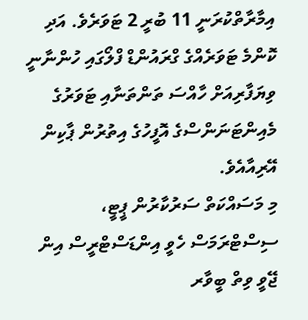އިމާރާތްކުރަނީ 11 ބުރީ 2 ޓަވަރެވެ. އަދި ކޮންމެ ޓަވަރެއްގެ ގްރައުންޑް ފްލޯގައި ހުންނާނީ ވިޔަފާރިއަށް ހާއްސަ ތަންތަނާއި ޓަވަރުގެ މެއިންޓަނަންސްގެ އޮފީހުގެ އިތުރުން ޕާކިން އޭރިއާއެވެ.
މި މަސައްކަތް ސަރުކާރުން ޕީޓީ، ސިސްޓްރަމަސް ހެވީ އިންޑަސްޓްރީސް އިން ޖޭވީ ވިތް ބީވާރ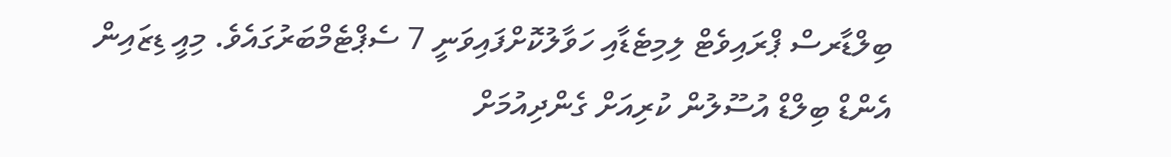ބިލްޑާރސް ޕްރައިވެޓް ލިމިޓެޑާއި ހަވާލުކޮށްފައިވަނީ 7 ސެޕްޓެމްބަރުގައެވެ. މިއީ ޑިޒައިން އެންޑް ބިލްޑް އުސޫލުން ކުރިއަށް ގެންދިއުމަށް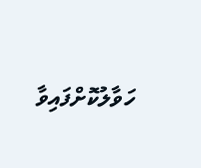ހަވާލުކޮށްފައިވާ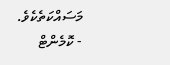މަސައްކަތެކެވެ.
- ކޮމެންޓް